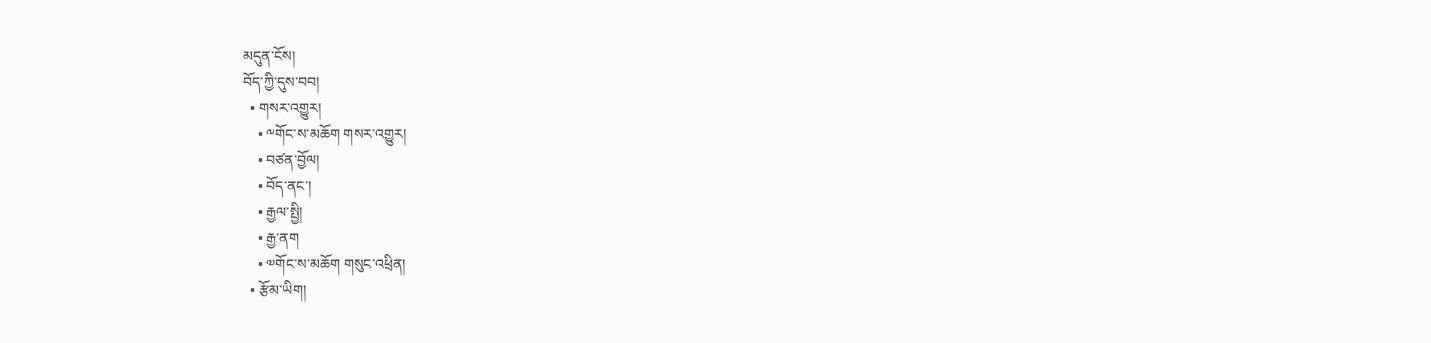མདུན་ངོས།
བོད་ཀྱི་དུས་བབ།
  • གསར་འགྱུར།
    • ༸གོང་ས་མཆོག གསར་འགྱུར།
    • བཙན་བྱོལ།
    • བོད་ནང་།
    • རྒྱལ་སྤྱི།
    • རྒྱ་ནག
    • ༧གོང་ས་མཆོག གསུང་འཕྲིན།
  • རྩོམ་ཡིག།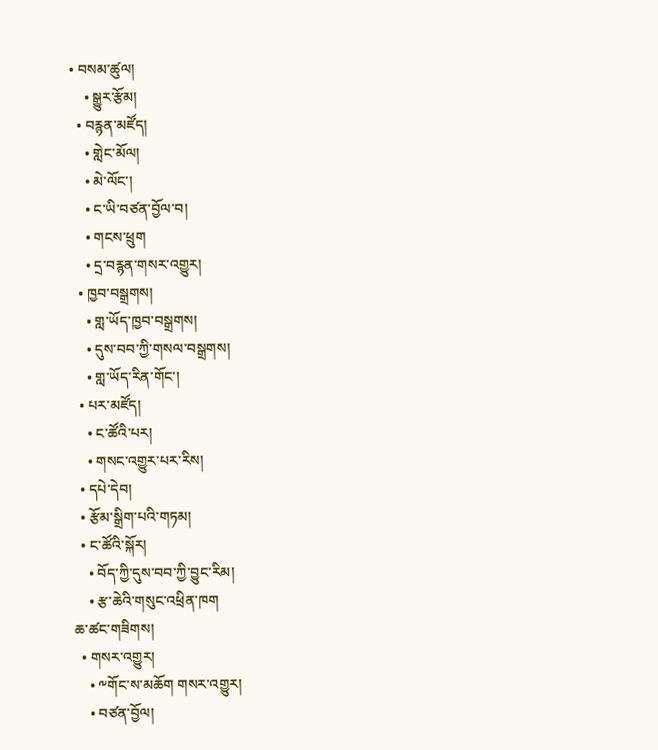• བསམ་ཚུལ།
    • སྒྱུར་རྩོམ།
  • བརྙན་མཛོད།
    • གླེང་མོལ།
    • མེ་ལོང་།
    • ང་ཡི་བཙན་བྱོལ་བ།
    • གངས་ཕྲུག
    • དྲ་བརྙན་གསར་འགྱུར།
  • ཁྱབ་བསྒྲགས།
    • གླ་ཡོད་ཁྱབ་བསྒྲགས།
    • དུས་བབ་ཀྱི་གསལ་བསྒྲགས།
    • གླ་ཡོད་རིན་གོང་།
  • པར་མཛོད།
    • ང་ཚོའི་པར།
    • གསང་འགྱུར་པར་རིས།
  • དཔེ་དེབ།
  • རྩོམ་སྒྲིག་པའི་གཏམ།
  • ང་ཚོའི་སྐོར།
    • བོད་ཀྱི་དུས་བབ་ཀྱི་བྱུང་རིམ།
    • རྩ་ཆེའི་གསུང་འཕྲིན་ཁག
ཆ་ཚང་གཟིགས།
  • གསར་འགྱུར།
    • ༸གོང་ས་མཆོག གསར་འགྱུར།
    • བཙན་བྱོལ།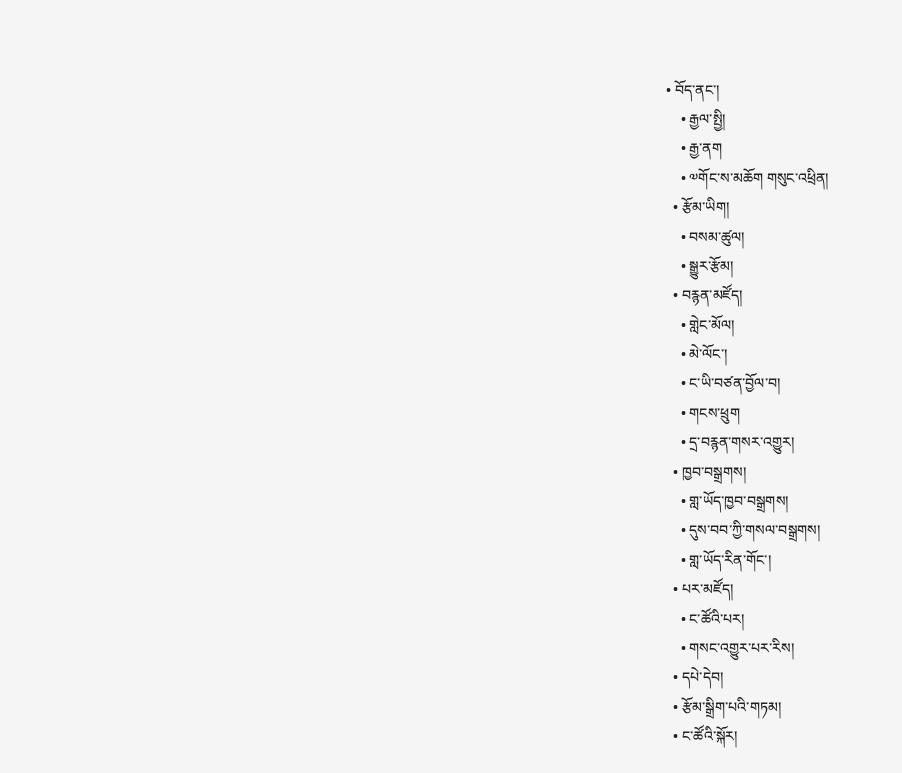• བོད་ནང་།
    • རྒྱལ་སྤྱི།
    • རྒྱ་ནག
    • ༧གོང་ས་མཆོག གསུང་འཕྲིན།
  • རྩོམ་ཡིག།
    • བསམ་ཚུལ།
    • སྒྱུར་རྩོམ།
  • བརྙན་མཛོད།
    • གླེང་མོལ།
    • མེ་ལོང་།
    • ང་ཡི་བཙན་བྱོལ་བ།
    • གངས་ཕྲུག
    • དྲ་བརྙན་གསར་འགྱུར།
  • ཁྱབ་བསྒྲགས།
    • གླ་ཡོད་ཁྱབ་བསྒྲགས།
    • དུས་བབ་ཀྱི་གསལ་བསྒྲགས།
    • གླ་ཡོད་རིན་གོང་།
  • པར་མཛོད།
    • ང་ཚོའི་པར།
    • གསང་འགྱུར་པར་རིས།
  • དཔེ་དེབ།
  • རྩོམ་སྒྲིག་པའི་གཏམ།
  • ང་ཚོའི་སྐོར།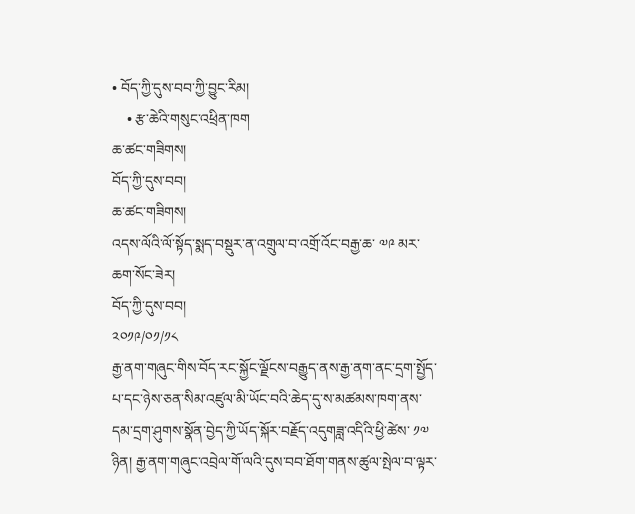• བོད་ཀྱི་དུས་བབ་ཀྱི་བྱུང་རིམ།
    • རྩ་ཆེའི་གསུང་འཕྲིན་ཁག
ཆ་ཚང་གཟིགས།
བོད་ཀྱི་དུས་བབ།
ཆ་ཚང་གཟིགས།
འདས་ལོའི་ལོ་སྟོད་སྨད་བསྡུར་ན་འགྲུལ་བ་འགྲོ་འོང་བརྒྱ་ཆ་ ༧༩ མར་ཆག་སོང་ཟེར།
བོད་ཀྱི་དུས་བབ།
༢༠༡༩/༠༡/༡༨
རྒྱ་ནག་གཞུང་གིས་བོད་རང་སྐྱོང་ལྗོངས་བརྒྱུད་ནས་རྒྱ་ནག་ནང་དྲག་སྤྱོད་པ་དང་ཉེས་ཅན་སིམ་འཛུལ་མི་ཡོང་བའི་ཆེད་དུ་ས་མཚམས་ཁག་ནས་དམ་དྲག་ཤུགས་སྣོན་བྱེད་ཀྱི་ཡོད་སྐོར་བརྗོད་འདུགཟླ་འདིའི་ཕྱི་ཚེས་ ༡༧ ཉིན། རྒྱ་ནག་གཞུང་འབྲེལ་གོ་ལའི་དུས་བབ་ཐོག་གནས་ཚུལ་སྤེལ་བ་ལྟར་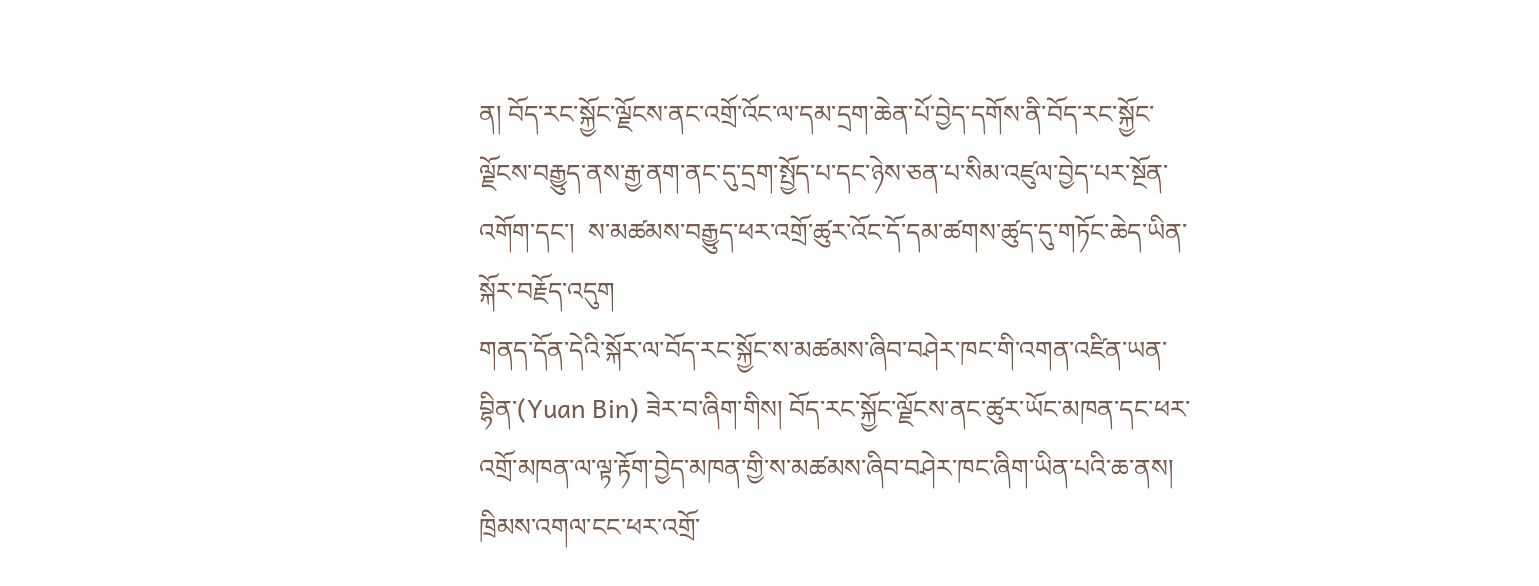ན། བོད་རང་སྐྱོང་ལྗོངས་ནང་འགྲོ་འོང་ལ་དམ་དྲག་ཆེན་པོ་བྱེད་དགོས་ནི་བོད་རང་སྐྱོང་ལྗོངས་བརྒྱུད་ནས་རྒྱ་ནག་ནང་དུ་དྲག་སྤྱོད་པ་དང་ཉེས་ཅན་པ་སིམ་འཛུལ་བྱེད་པར་སྔོན་འགོག་དང་།  ས་མཚམས་བརྒྱུད་ཕར་འགྲོ་ཚུར་འོང་དོ་དམ་ཚགས་ཚུད་དུ་གཏོང་ཆེད་ཡིན་སྐོར་བརྗོད་འདུག
གནད་དོན་དེའི་སྐོར་ལ་བོད་རང་སྐྱོང་ས་མཚམས་ཞིབ་བཤེར་ཁང་གི་འགན་འཛིན་ཡན་བྷིན་(Yuan Bin) ཟེར་བ་ཞིག་གིས། བོད་རང་སྐྱོང་ལྗོངས་ནང་ཚུར་ཡོང་མཁན་དང་ཕར་འགྲོ་མཁན་ལ་ལྟ་རྟོག་བྱེད་མཁན་གྱི་ས་མཚམས་ཞིབ་བཤེར་ཁང་ཞིག་ཡིན་པའི་ཆ་ནས། ཁྲིམས་འགལ་ངང་ཕར་འགྲོ་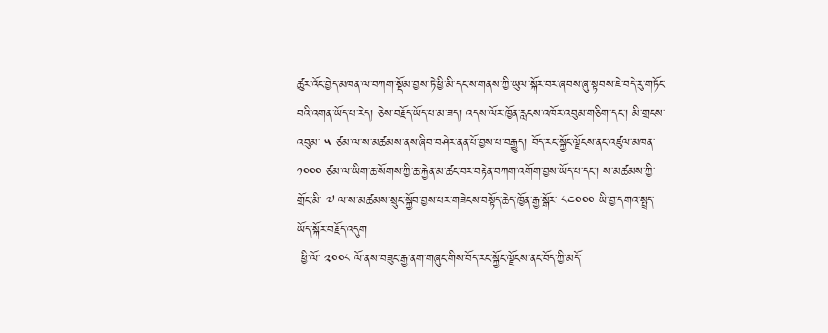ཚུར་འོང་བྱེད་མཁན་ལ་བཀག་སྡོམ་བྱས་ཏེ་ཕྱི་མི་དང་ས་གནས་ཀྱི་ཡུལ་སྐོར་བར་ཞབས་ཞུ་སྟབས་ཇེ་བདེ་རུ་གཏོང་བའི་འགན་ཡོད་པ་རེད། ཅེས་བརྗོད་ཡོད་པ་མ་ཟད། འདས་ལོར་ཁྱོན་རླངས་འཁོར་འབུམ་གཅིག་དང་། མི་གྲངས་འབུམ་ ༥ ཙམ་ལ་ས་མཚམས་ནས་ཞིབ་བཤེར་ནན་པོ་བྱས་པ་བརྒྱུད། བོད་རང་སྐྱོང་ལྗོངས་ནང་འཛུལ་མཁན་ ༡༠༠༠ ཙམ་ལ་ཡིག་ཆ་སོགས་ཀྱི་ཆ་རྐྱེན་མ་ཚང་བར་བརྟེན་བཀག་འགོག་བྱས་ཡོད་པ་དང་། ས་མཚམས་ཀྱི་གྲོང་མི་ ༧ ལ་ས་མཚམས་སྲུང་སྐྱོབ་བྱས་པར་གཟེངས་བསྟོད་ཆེད་ཁྱོན་རྒྱ་སྒོར་ ༨༤༠༠༠ ཡི་བྱ་དགའ་སྤྲད་ཡོད་སྐོར་བརྗོད་འདུག
 ཕྱི་ལོ་ ༢༠༠༨ ལོ་ནས་བཟུང་རྒྱ་ནག་གཞུང་གིས་བོད་རང་སྐྱོང་ལྗོངས་ནང་བོད་ཀྱི་མདོ་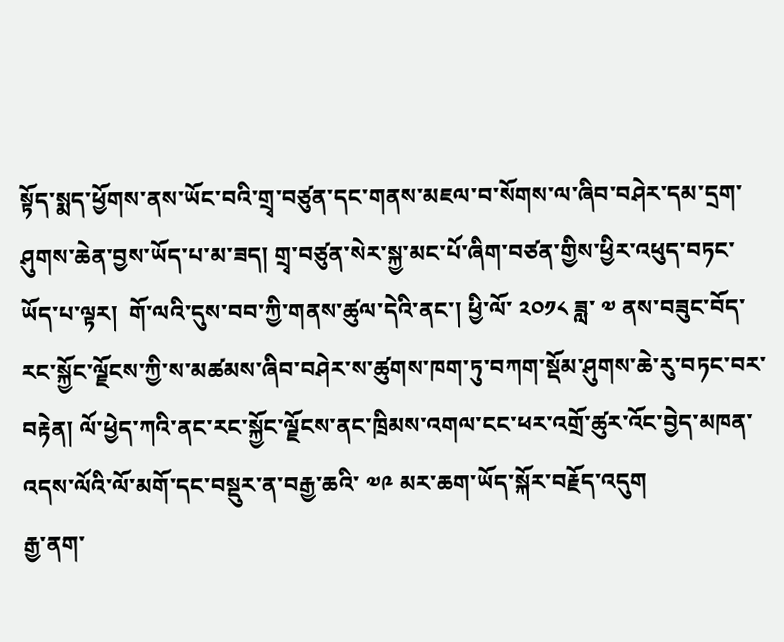སྟོད་སྨད་ཕྱོགས་ནས་ཡོང་བའི་གྲྭ་བཙུན་དང་གནས་མཇལ་བ་སོགས་ལ་ཞིབ་བཤེར་དམ་དྲག་ཤུགས་ཆེན་བྱས་ཡོད་པ་མ་ཟད། གྲྭ་བཙུན་སེར་སྐྱ་མང་པོ་ཞིག་བཙན་གྱིས་ཕྱིར་འཕུད་བཏང་ཡོད་པ་ལྟར།  གོ་ལའི་དུས་བབ་ཀྱི་གནས་ཚུལ་དེའི་ནང་། ཕྱི་ལོ་ ༢༠༡༨ ཟླ་ ༧ ནས་བཟུང་བོད་རང་སྐྱོང་ལྗོངས་ཀྱི་ས་མཚམས་ཞིབ་བཤེར་ས་ཚུགས་ཁག་ཏུ་བཀག་སྡོམ་ཤུགས་ཆེ་རུ་བཏང་བར་བརྟེན། ལོ་ཕྱེད་ཀའི་ནང་རང་སྐྱོང་ལྗོངས་ནང་ཁྲིམས་འགལ་ངང་ཕར་འགྲོ་ཚུར་འོང་བྱེད་མཁན་འདས་ལོའི་ལོ་མགོ་དང་བསྡུར་ན་བརྒྱ་ཆའི་ ༧༩ མར་ཆག་ཡོད་སྐོར་བརྗོད་འདུག
རྒྱ་ནག་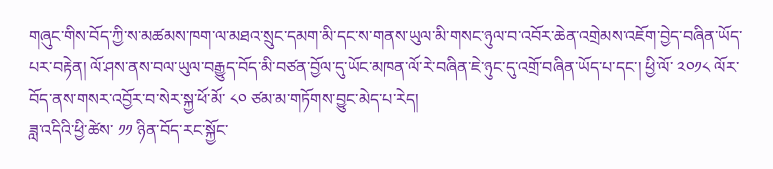གཞུང་གིས་བོད་ཀྱི་ས་མཚམས་ཁག་ལ་མཐའ་སྲུང་དམག་མི་དང་ས་གནས་ཡུལ་མི་གསང་ཉུལ་བ་འབོར་ཆེན་འགྲེམས་འཇོག་བྱེད་བཞིན་ཡོད་པར་བརྟེན། ལོ་ཤས་ནས་བལ་ཡུལ་བརྒྱུད་བོད་མི་བཙན་བྱོལ་དུ་ཡོང་མཁན་ལོ་རེ་བཞིན་ཇེ་ཉུང་དུ་འགྲོ་བཞིན་ཡོད་པ་དང་། ཕྱི་ལོ་ ༢༠༡༨ ལོར་བོད་ནས་གསར་འབྱོར་བ་སེར་སྐྱ་ཕོ་མོ་ ༨༠ ཙམ་མ་གཏོགས་བྱུང་མེད་པ་རེད།
ཟླ་འདིའི་ཕྱི་ཚེས་ ༡༡ ཉིན་བོད་རང་སྐྱོང་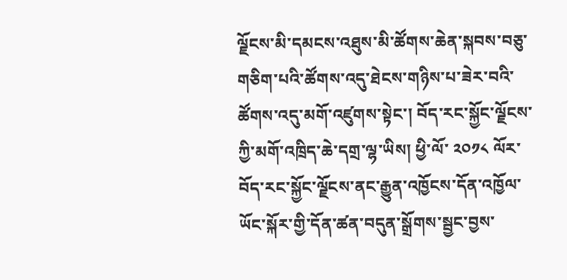ལྗོངས་མི་དམངས་འཐུས་མི་ཚོགས་ཆེན་སྐབས་བཅུ་གཅིག་པའི་ཚོགས་འདུ་ཐེངས་གཉིས་པ་ཟེར་བའི་ཚོགས་འདུ་མགོ་འཛུགས་སྟེང་། བོད་རང་སྐྱོང་ལྗོངས་ཀྱི་མགོ་འཁྲིད་ཆེ་དགྲ་ལྷ་ཡིས། ཕྱི་ལོ་ ༢༠༡༨ ལོར་བོད་རང་སྐྱོང་ལྗོངས་ནང་རྒྱུན་འཁྱོངས་དོན་འཁྱོལ་ཡོང་སྐོར་གྱི་དོན་ཚན་བདུན་སྒྲོགས་སྦྱང་བྱས་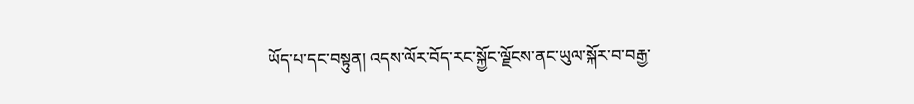ཡོད་པ་དང་བསྟུན། འདས་ལོར་བོད་རང་སྐྱོང་ལྗོངས་ནང་ཡུལ་སྐོར་བ་བརྒྱ་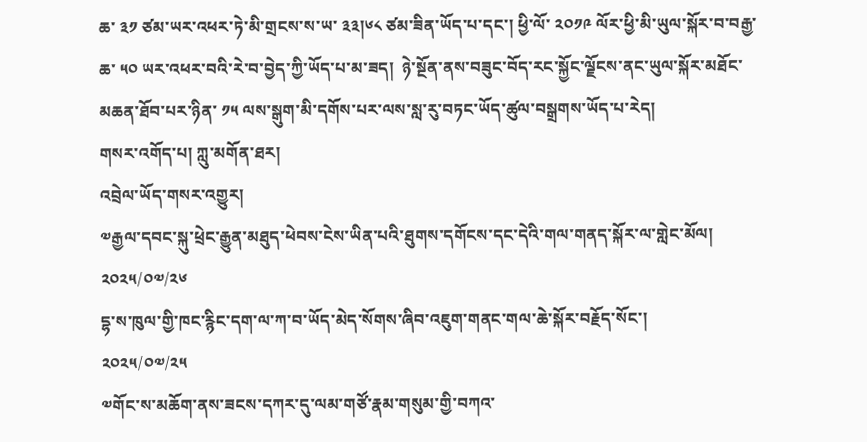ཆ་ ༣༡ ཙམ་ཡར་འཕར་ཏེ་མི་གྲངས་ས་ཡ་ ༣༣།༦༨ ཙམ་ཟིན་ཡོད་པ་དང་། ཕྱི་ལོ་ ༢༠༡༩ ལོར་ཕྱི་མི་ཡུལ་སྐོར་བ་བརྒྱ་ཆ་ ༥༠ ཡར་འཕར་བའི་རེ་བ་བྱེད་ཀྱི་ཡོད་པ་མ་ཟད།  ཉེ་སྔོན་ནས་བཟུང་བོད་རང་སྐྱོང་ལྗོངས་ནང་ཡུལ་སྐོར་མཐོང་མཆན་ཐོབ་པར་ཉིན་ ༡༥ ལས་སྒུག་མི་དགོས་པར་ལས་སླ་རུ་བཏང་ཡོད་ཚུལ་བསྒྲགས་ཡོད་པ་རེད།
གསར་འགོད་པ། ཀླུ་མགོན་ཐར།
འབྲེལ་ཡོད་གསར་འགྱུར།
༧རྒྱལ་དབང་སྐུ་ཕྲེང་རྒྱུན་མཐུད་ཕེབས་ངེས་ཡིན་པའི་ཐུགས་དགོངས་དང་དེའི་གལ་གནད་སྐོར་ལ་གླེང་མོལ།
༢༠༢༥/༠༧/༢༦
དྷ་ས་ཁུལ་གྱི་ཁང་རྙིང་དག་ལ་ཀ་བ་ཡོད་མེད་སོགས་ཞིབ་འཇུག་གནང་གལ་ཆེ་སྐོར་བརྗོད་སོང་།
༢༠༢༥/༠༧/༢༥
༧གོང་ས་མཆོག་ནས་ཟངས་དཀར་དུ་ལམ་གཙོ་རྣམ་གསུམ་གྱི་བཀའ་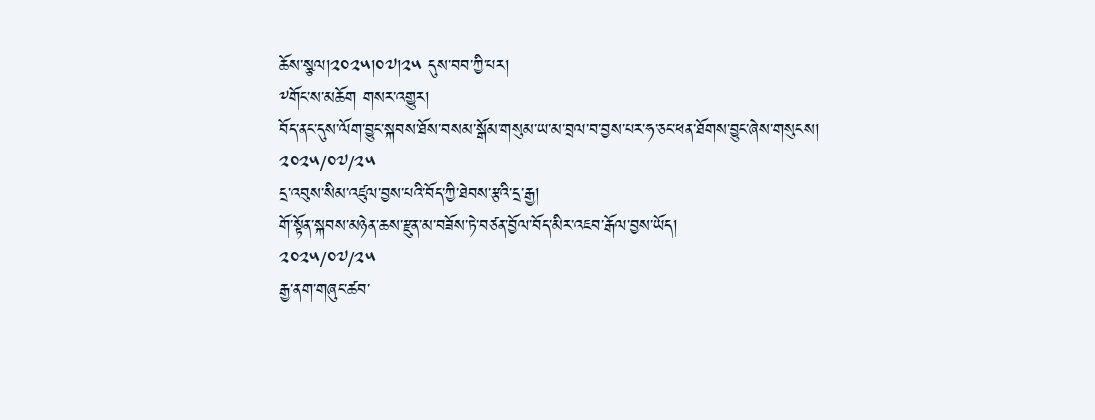ཆོས་སྩལ།༢༠༢༥།༠༧།༢༥ དུས་བབ་ཀྱི་པར།
༸གོང་ས་མཆོག གསར་འགྱུར།
བོད་ནང་དུས་ལོག་བྱུང་སྐབས་ཐོས་བསམ་སྒོམ་གསུམ་ཡ་མ་བྲལ་བ་བྱས་པར་ཧ་ཅང་ཕན་ཐོགས་བྱུང་ཞེས་གསུངས།
༢༠༢༥/༠༧/༢༥
དྲ་འབུས་སིམ་འཛུལ་བྱས་པའི་བོད་ཀྱི་ཐེབས་རྩའི་དྲ་རྒྱ།
གོ་སྟོན་སྐབས་མཉེན་ཆས་རྫུན་མ་བཟོས་ཏེ་བཙན་བྱོལ་བོད་མིར་འཇབ་རྒོལ་བྱས་ཡོད།
༢༠༢༥/༠༧/༢༥
རྒྱ་ནག་གཞུང་ཚབ་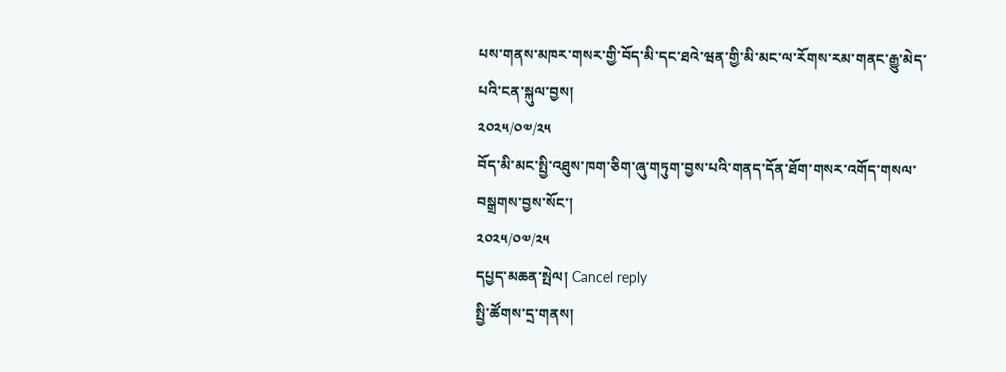པས་གནས་མཁར་གསར་གྱི་བོད་མི་དང་ཐའེ་ཝན་གྱི་མི་མང་ལ་རོགས་རམ་གནང་རྒྱུ་མེད་པའི་ངན་སྐུལ་བྱས།
༢༠༢༥/༠༧/༢༥
བོད་མི་མང་སྤྱི་འཐུས་ཁག་ཅིག་ཞུ་གཏུག་བྱས་པའི་གནད་དོན་ཐོག་གསར་འགོད་གསལ་བསྒྲགས་བྱས་སོང་།
༢༠༢༥/༠༧/༢༥
དཔྱད་མཆན་སྤེལ། Cancel reply
སྤྱི་ཚོགས་དྲ་གནས།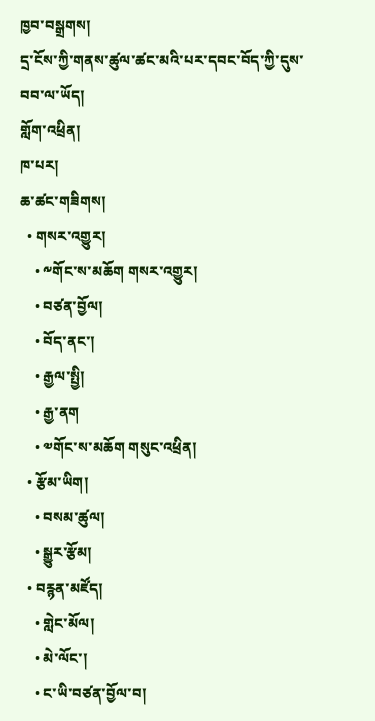ཁྱབ་བསྒྲགས།
དྲ་ངོས་ཀྱི་གནས་ཚུལ་ཚང་མའི་པར་དབང་བོད་ཀྱི་དུས་བབ་ལ་ཡོད།
གློག་འཕྲིན།
ཁ་པར།
ཆ་ཚང་གཟིགས།
  • གསར་འགྱུར།
    • ༸གོང་ས་མཆོག གསར་འགྱུར།
    • བཙན་བྱོལ།
    • བོད་ནང་།
    • རྒྱལ་སྤྱི།
    • རྒྱ་ནག
    • ༧གོང་ས་མཆོག གསུང་འཕྲིན།
  • རྩོམ་ཡིག།
    • བསམ་ཚུལ།
    • སྒྱུར་རྩོམ།
  • བརྙན་མཛོད།
    • གླེང་མོལ།
    • མེ་ལོང་།
    • ང་ཡི་བཙན་བྱོལ་བ།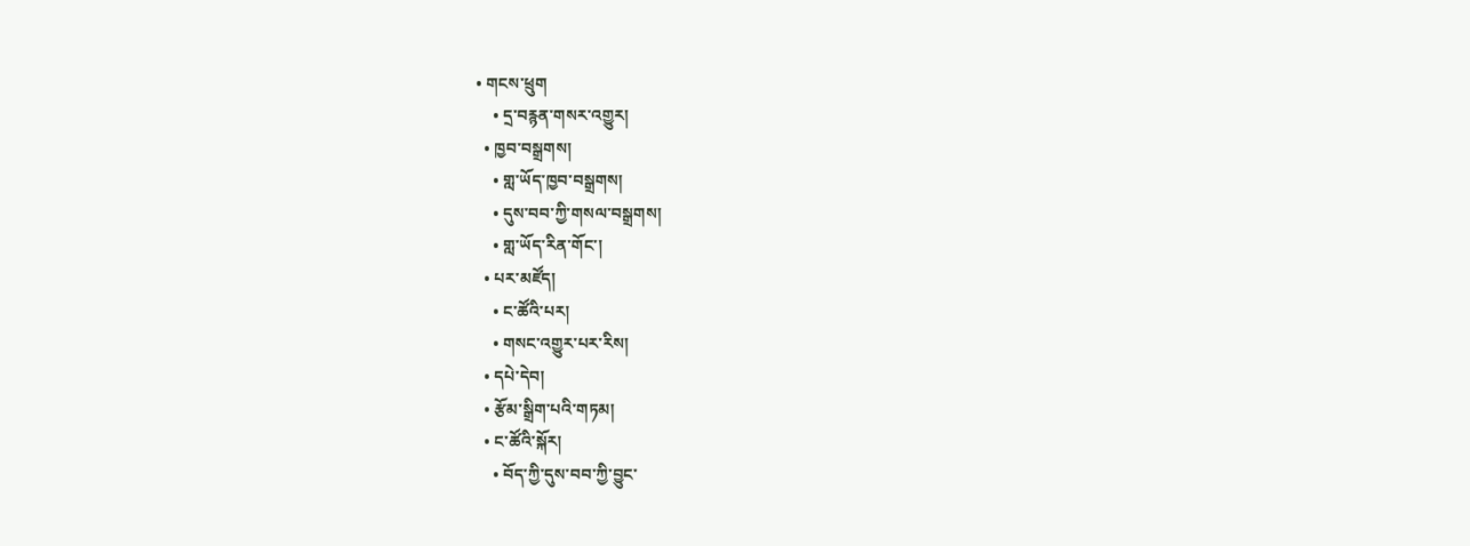• གངས་ཕྲུག
    • དྲ་བརྙན་གསར་འགྱུར།
  • ཁྱབ་བསྒྲགས།
    • གླ་ཡོད་ཁྱབ་བསྒྲགས།
    • དུས་བབ་ཀྱི་གསལ་བསྒྲགས།
    • གླ་ཡོད་རིན་གོང་།
  • པར་མཛོད།
    • ང་ཚོའི་པར།
    • གསང་འགྱུར་པར་རིས།
  • དཔེ་དེབ།
  • རྩོམ་སྒྲིག་པའི་གཏམ།
  • ང་ཚོའི་སྐོར།
    • བོད་ཀྱི་དུས་བབ་ཀྱི་བྱུང་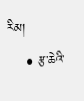རིམ།
    • རྩ་ཆེའི་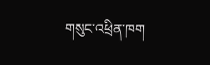གསུང་འཕྲིན་ཁག